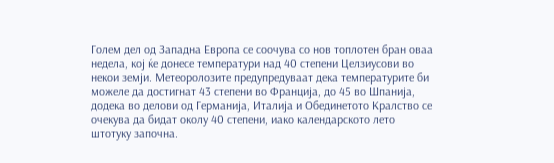Голем дел од Западна Европа се соочува со нов топлотен бран оваа недела, кој ќе донесе температури над 40 степени Целзиусови во некои земји. Метеоролозите предупредуваат дека температурите би можеле да достигнат 43 степени во Франција, до 45 во Шпанија, додека во делови од Германија, Италија и Обединетото Кралство се очекува да бидат околу 40 степени, иако календарското лето штотуку започна.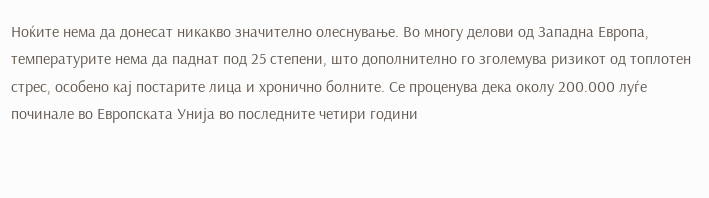Ноќите нема да донесат никакво значително олеснување. Во многу делови од Западна Европа, температурите нема да паднат под 25 степени, што дополнително го зголемува ризикот од топлотен стрес, особено кај постарите лица и хронично болните. Се проценува дека околу 200.000 луѓе починале во Европската Унија во последните четири години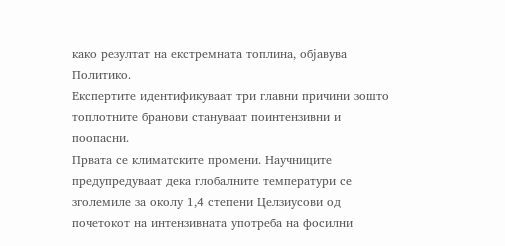како резултат на екстремната топлина, објавува Политико.
Експертите идентификуваат три главни причини зошто топлотните бранови стануваат поинтензивни и поопасни.
Првата се климатските промени. Научниците предупредуваат дека глобалните температури се зголемиле за околу 1,4 степени Целзиусови од почетокот на интензивната употреба на фосилни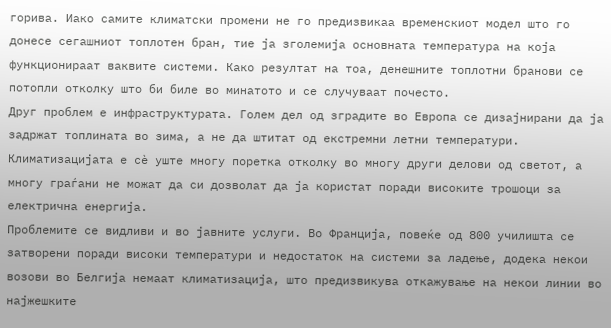горива. Иако самите климатски промени не го предизвикаа временскиот модел што го донесе сегашниот топлотен бран, тие ја зголемија основната температура на која функционираат ваквите системи. Како резултат на тоа, денешните топлотни бранови се потопли отколку што би биле во минатото и се случуваат почесто.
Друг проблем е инфраструктурата. Голем дел од зградите во Европа се дизајнирани да ја задржат топлината во зима, а не да штитат од екстремни летни температури. Климатизацијата е сè уште многу поретка отколку во многу други делови од светот, а многу граѓани не можат да си дозволат да ја користат поради високите трошоци за електрична енергија.
Проблемите се видливи и во јавните услуги. Во Франција, повеќе од 800 училишта се затворени поради високи температури и недостаток на системи за ладење, додека некои возови во Белгија немаат климатизација, што предизвикува откажување на некои линии во најжешките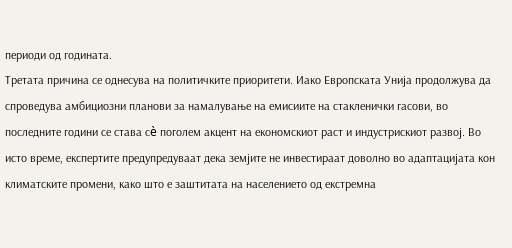периоди од годината.
Третата причина се однесува на политичките приоритети. Иако Европската Унија продолжува да спроведува амбициозни планови за намалување на емисиите на стакленички гасови, во последните години се става сè поголем акцент на економскиот раст и индустрискиот развој. Во исто време, експертите предупредуваат дека земјите не инвестираат доволно во адаптацијата кон климатските промени, како што е заштитата на населението од екстремна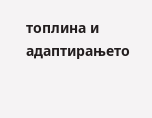топлина и адаптирањето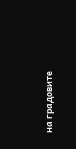на градовите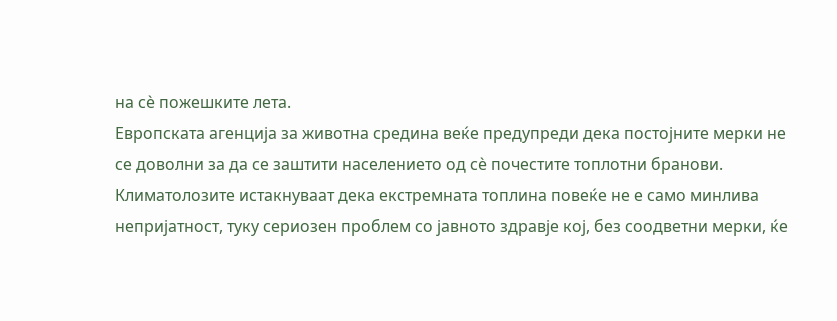на сè пожешките лета.
Европската агенција за животна средина веќе предупреди дека постојните мерки не се доволни за да се заштити населението од сè почестите топлотни бранови. Климатолозите истакнуваат дека екстремната топлина повеќе не е само минлива непријатност, туку сериозен проблем со јавното здравје кој, без соодветни мерки, ќе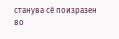станува сè поизразен во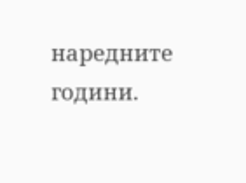наредните години.